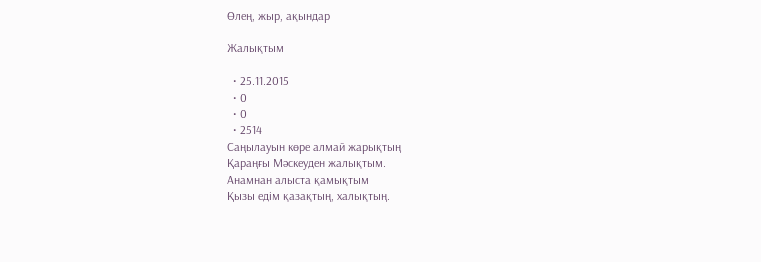Өлең, жыр, ақындар

Жалықтым

  • 25.11.2015
  • 0
  • 0
  • 2514
Саңылауын көре алмай жарықтың
Қараңғы Мәскеуден жалықтым.
Анамнан алыста қамықтым
Қызы едім қазақтың, халықтың.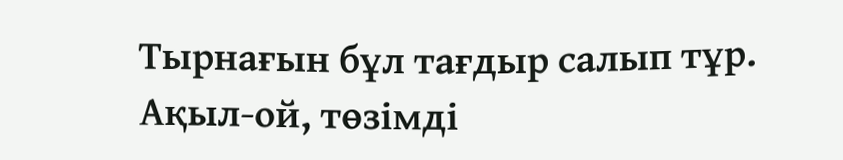Тырнағын бұл тағдыр салып тұр.
Ақыл-ой, төзімді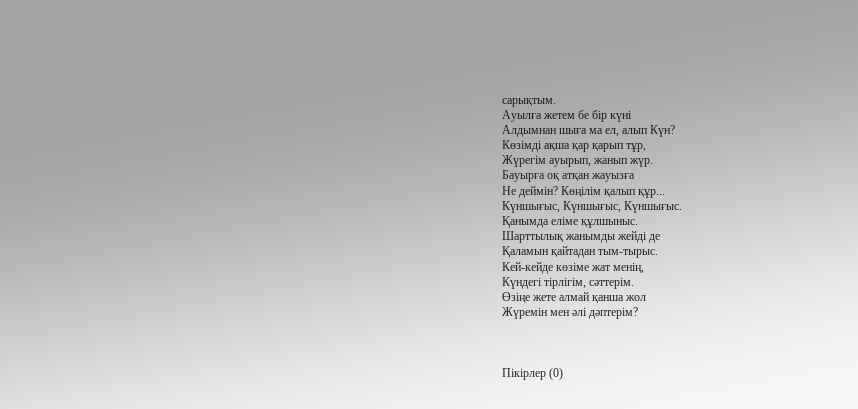сарықтым.
Ауылға жетем бе бір күні
Алдымнан шыға ма ел, алып Күн?
Көзімді ақша қар қарып тұр,
Жүрегім ауырып, жанып жүр.
Бауырға оқ атқан жауызға
Не деймін? Көңілім қалып құр...
Күншығыс, Күншығыс, Күншығыс.
Қанымда еліме құлшыныс.
Шарттылық жанымды жейді де
Қаламын қайтадан тым-тырыс.
Кей-кейде көзіме жат менің,
Күндегі тірлігім, сәттерім.
Өзіңе жете алмай қанша жол
Жүремін мен әлі дәптерім?



Пікірлер (0)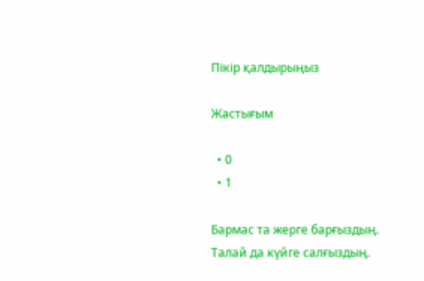Пікір қалдырыңыз

Жастығым

  • 0
  • 1

Бармас та жерге барғыздың.
Талай да күйге салғыздың.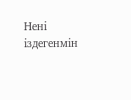Нені іздегенмін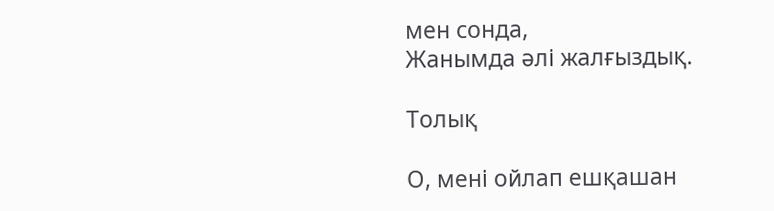мен сонда,
Жанымда әлі жалғыздық.

Толық

О, мені ойлап ешқашан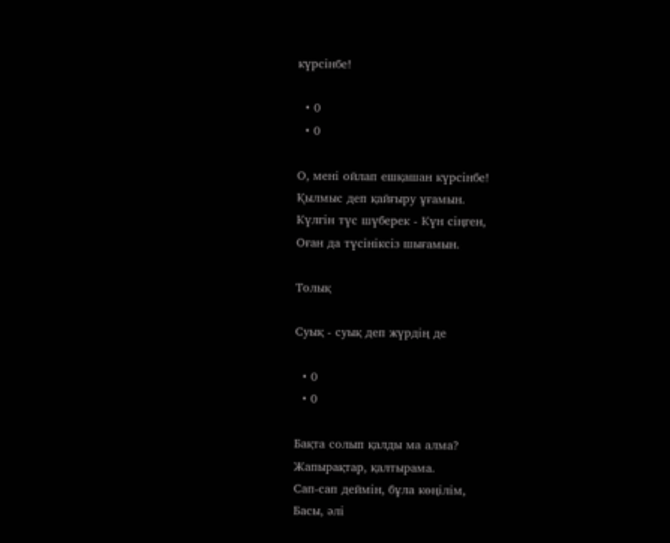күрсінбе!

  • 0
  • 0

О, мені ойлап ешқашан күрсінбе!
Қылмыс деп қайғыру ұғамын.
Күлгін түс шүберек - Күн сіңген,
Оған да түсініксіз шығамын.

Толық

Суық - суық деп жүрдің де

  • 0
  • 0

Бақта солып қалды ма алма?
Жапырақтар, қалтырама.
Сап-сап деймін, бұла көңілім,
Басы, әлі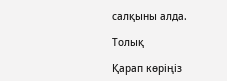салқыны алда.

Толық

Қарап көріңіз